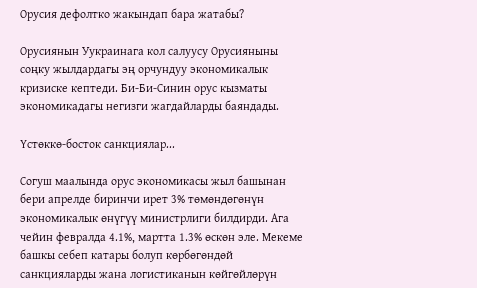Орусия дефолтко жакындап бара жатабы?

Орусиянын Уукраинага кол салуусу Орусияныны соңку жылдардагы эң орчундуу экономикалык кризиске кептеди. Би-Би-Синин орус кызматы экономикадагы негизги жагдайларды баяндады.

Үстөккө-босток санкциялар...

Согуш маалында орус экономикасы жыл башынан бери апрелде биринчи ирет 3% төмөндөгөнүн экономикалык өнүгүү министрлиги билдирди. Ага чейин февралда 4.1%, мартта 1.3% өскөн эле. Мекеме башкы себеп катары болуп көрбөгөндөй санкцияларды жана логистиканын көйгөйлөрүн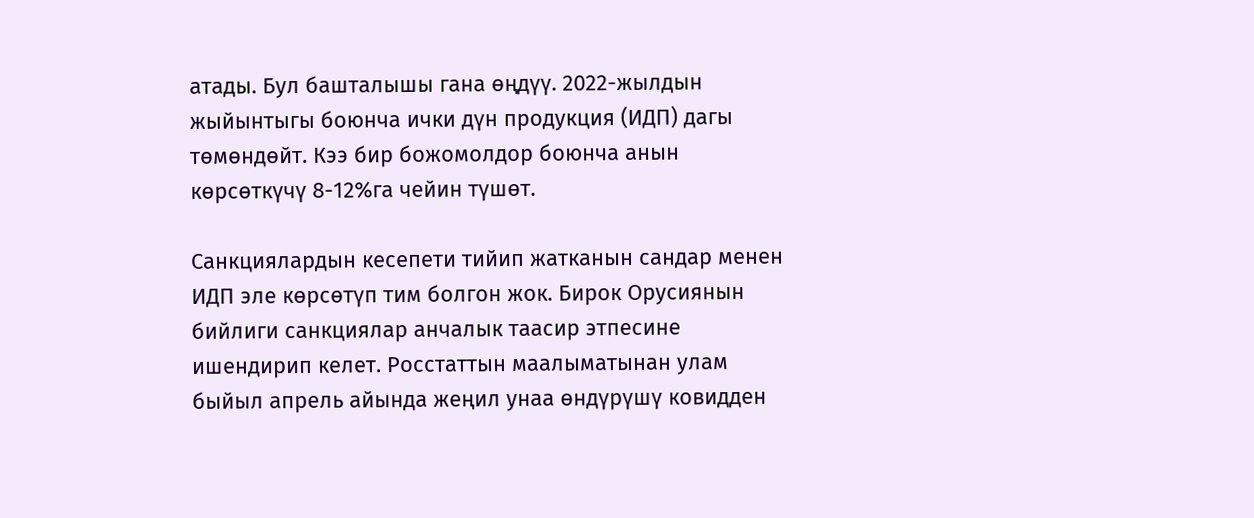атады. Бул башталышы гана өңдүү. 2022-жылдын жыйынтыгы боюнча ички дүн продукция (ИДП) дагы төмөндөйт. Кээ бир божомолдор боюнча анын көрсөткүчү 8-12%га чейин түшөт.

Санкциялардын кесепети тийип жатканын сандар менен ИДП эле көрсөтүп тим болгон жок. Бирок Орусиянын бийлиги санкциялар анчалык таасир этпесине ишендирип келет. Росстаттын маалыматынан улам быйыл апрель айында жеңил унаа өндүрүшү ковидден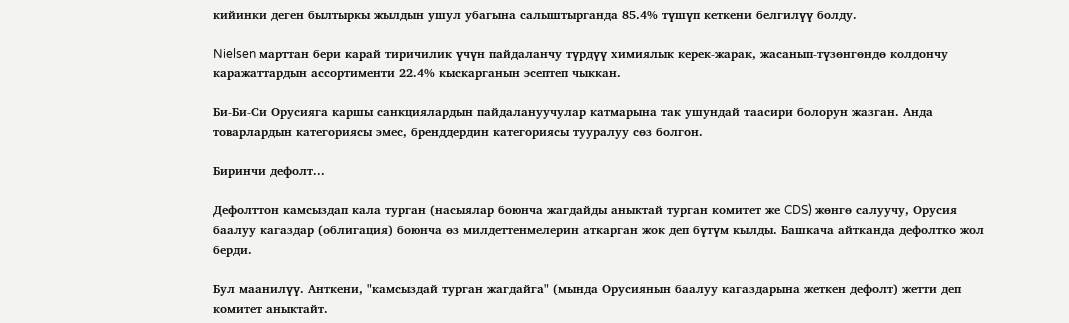кийинки деген былтыркы жылдын ушул убагына салыштырганда 85.4% түшүп кеткени белгилүү болду.

Nielsen марттан бери карай тиричилик үчүн пайдаланчу түрдүү химиялык керек-жарак, жасанып-түзөнгөндө колдончу каражаттардын ассортименти 22.4% кыскарганын эсептеп чыккан.

Би-Би-Си Орусияга каршы санкциялардын пайдалануучулар катмарына так ушундай таасири болорун жазган. Анда товарлардын категориясы эмес, бренддердин категориясы тууралуу сөз болгон.

Биринчи дефолт...

Дефолттон камсыздап кала турган (насыялар боюнча жагдайды аныктай турган комитет же CDS) жөнгө салуучу, Орусия баалуу кагаздар (облигация) боюнча өз милдеттенмелерин аткарган жок деп бүтүм кылды. Башкача айтканда дефолтко жол берди.

Бул маанилүү. Анткени, "камсыздай турган жагдайга" (мында Орусиянын баалуу кагаздарына жеткен дефолт) жетти деп комитет аныктайт.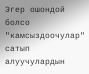Эгер ошондой болсо "камсыздоочулар" сатып алуучулардын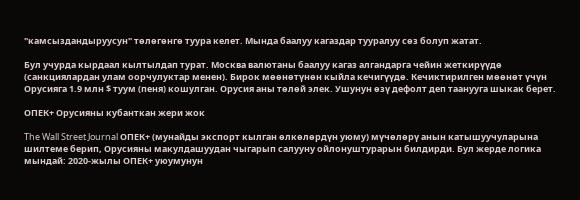"камсыздандыруусун" төлөгөнгө туура келет. Мында баалуу кагаздар тууралуу сөз болуп жатат.

Бул учурда кырдаал кылтылдап турат. Москва валютаны баалуу кагаз алгандарга чейин жеткирүүдө (санкциялардан улам оорчулуктар менен). Бирок мөөнөтүнөн кыйла кечигүүдө. Кечиктирилген мөөнөт үчүн Орусияга 1.9 млн $ туум (пеня) кошулган. Орусия аны төлөй элек. Ушунун өзү дефолт деп таанууга шыкак берет.

ОПЕК+ Орусияны кубанткан жери жок

The Wall Street Journal ОПЕК+ (мунайды экспорт кылган өлкөлөрдүн уюму) мүчөлөрү анын катышуучуларына шилтеме берип, Орусияны макулдашуудан чыгарып салууну ойлонуштурарын билдирди. Бул жерде логика мындай: 2020-жылы ОПЕК+ уюумунун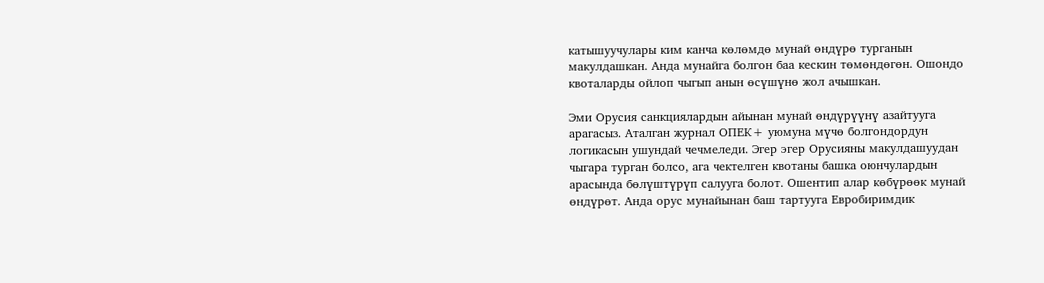катышуучулары ким канча көлөмдө мунай өндүрө турганын макулдашкан. Анда мунайга болгон баа кескин төмөндөгөн. Ошондо квоталарды ойлоп чыгып анын өсүшүнө жол ачышкан.

Эми Орусия санкциялардын айынан мунай өндүрүүнү азайтууга арагасыз. Аталган журнал ОПЕК+ уюмуна мүчө болгондордун логикасын ушундай чечмеледи. Эгер эгер Орусияны макулдашуудан чыгара турган болсо, ага чектелген квотаны башка оюнчулардын арасында бөлүштүрүп салууга болот. Ошентип алар көбүрөөк мунай өндүрөт. Анда орус мунайынан баш тартууга Евробиримдик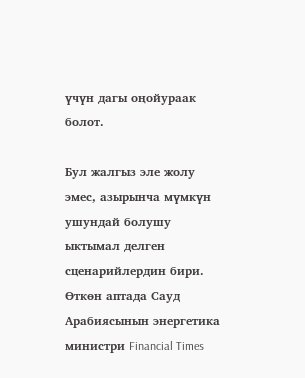үчүн дагы оңойураак болот.

Бул жалгыз эле жолу эмес, азырынча мүмкүн ушундай болушу ыктымал делген сценарийлердин бири. Өткөн аптада Сауд Арабиясынын энергетика министри Financial Times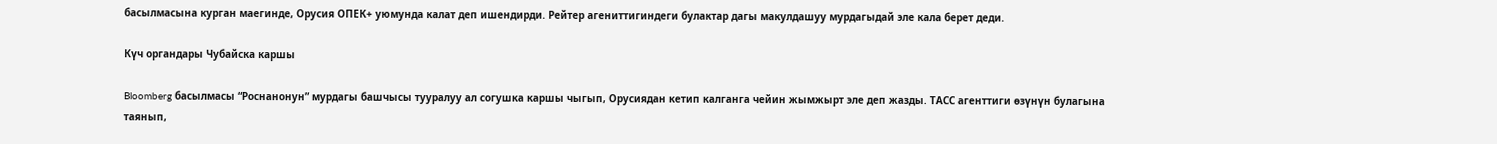басылмасына курган маегинде, Орусия ОПЕК+ уюмунда калат деп ишендирди. Рейтер агениттигиндеги булактар дагы макулдашуу мурдагыдай эле кала берет деди.

Күч органдары Чубайска каршы

Bloomberg басылмасы “Роснанонун” мурдагы башчысы тууралуу ал согушка каршы чыгып, Орусиядан кетип калганга чейин жымжырт эле деп жазды. ТАСС агенттиги өзүнүн булагына таянып,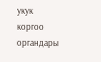укук коргоо органдары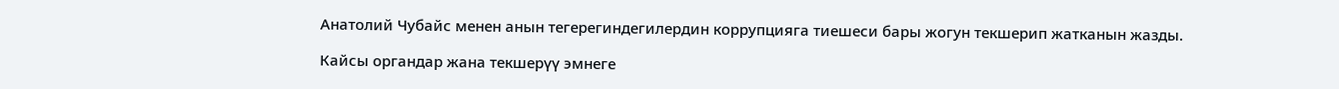Анатолий Чубайс менен анын тегерегиндегилердин коррупцияга тиешеси бары жогун текшерип жатканын жазды.

Кайсы органдар жана текшерүү эмнеге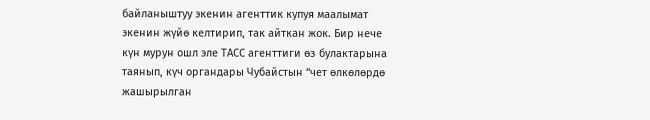байланыштуу экенин агенттик купуя маалымат экенин жүйө келтирип, так айткан жок. Бир нече күн мурун ошл эле ТАСС агенттиги өз булактарына таянып, күч органдары Чубайстын “чет өлкөлөрдө жашырылган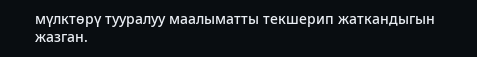мүлктөрү тууралуу маалыматты текшерип жаткандыгын жазган.